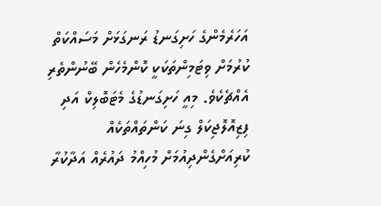އަހަރެމެންގެ ހަށިގަނޑު ރަނގަޅަށް މަސައްކަތް ކުރުމަށް ވިޓަމިންތަކަކީ ކޮންމެހެން ބޭނުންތެރި އެއްޗެކެވެ. މިއީ ހަށިގަނޑުގެ މެޓަބޮލިކް އަދި ފިޒިއޮލޮޖިކަލް ގިނަ ކަންތައްތަކެއް ކުރިއަށްގެންދިއުމަށް މުހިއްމު ދައުރެއް އަދާކުރާ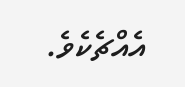އެއްޗެކެވެ.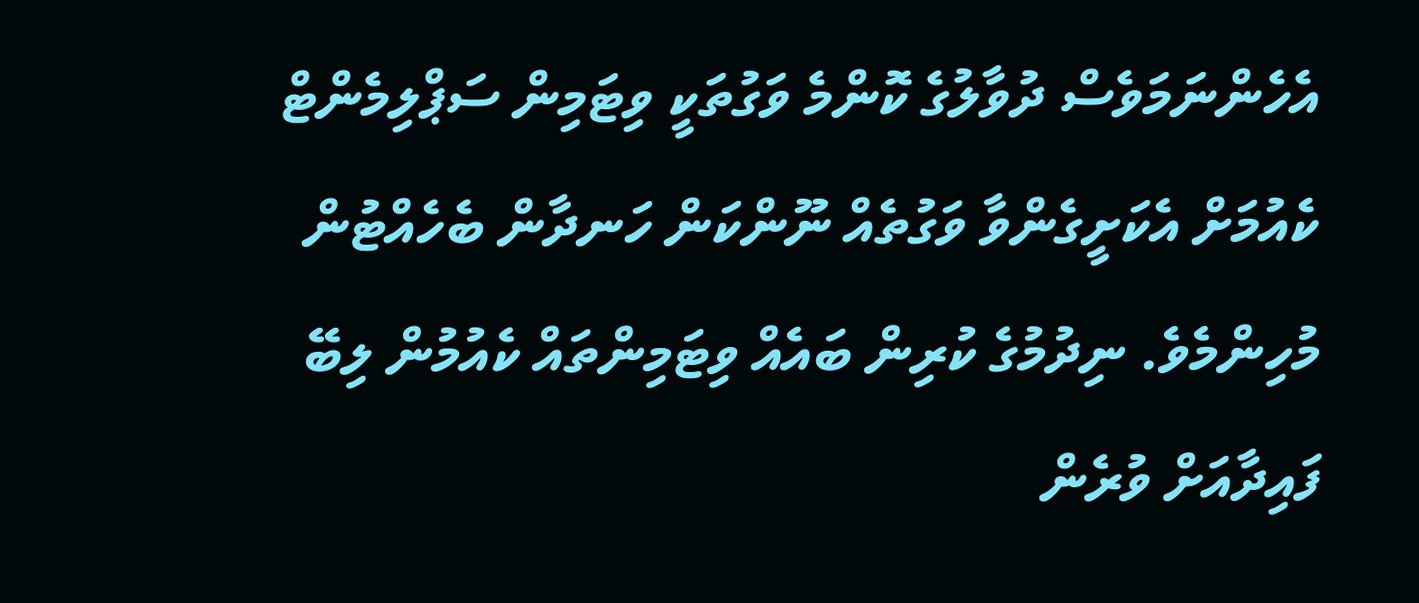އެހެންނަމަވެސް ދުވާލުގެ ކޮންމެ ވަގުތަކީ ވިޓަމިން ސަޕްލިމެންޓް ކެއުމަށް އެކަށީގެންވާ ވަގުތެއް ނޫންކަން ހަނދާން ބެހެއްޓުން މުހިންމެވެ. ނިދުމުގެ ކުރިން ބައެއް ވިޓަމިންތައް ކެއުމުން ލިބޭ ފައިދާއަށް ވުރެން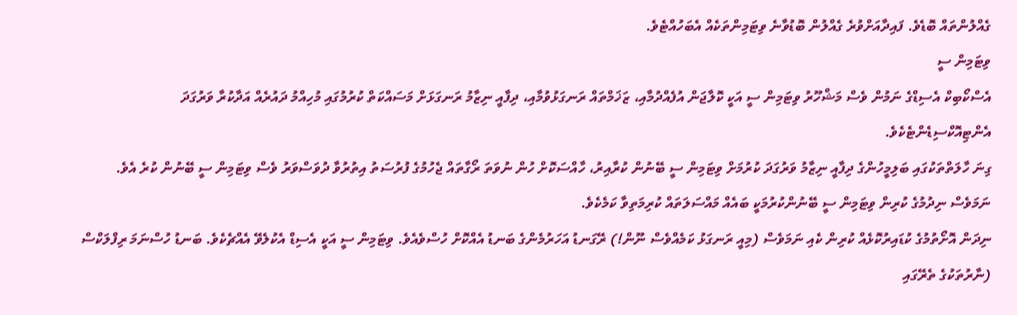ގެއްލުންތައް ބޮޑެވެ. ފައިދާއަށްވުރެ ގެއްލުން ބޮޑުވާނެ ވިޓަމިންތަކެއް އެބަހުއްޓެވެ.
ވިޓަމިން ސީ
އެސްކޯބިކް އެސިޑްގެ ނަމުން ވެސް މަޝްހޫރު ވިޓަމިން ސީ އަކީ ކޮލާޖަން އުފެއްދުމާއި، ޒަޚަމްތައް ރަނގަޅުވުމާއި، ދިފާއީ ނިޒާމު ރަނގަޅަށް މަސައްކަތް ކުރުމުގައި މުހިއްމު ދައުރެއް އަދާކުރާ ވަރުގަދަ އެންޓިއޮކްސިޑެންޓެކެވެ.
ގިނަ ހާލަތްތަކުގައި ބަލިމީހުންގެ ދިފާއީ ނިޒާމު ވަރުގަދަ ކުރުމަށް ވިޓަމިން ސީ ބޭނުން ކުރާއިރު، ހާއްސަކޮށް ހުން ނުވަތަ ރޯގާތައް ޖެހުމުގެ ފުރުސަތު އިތުރުވާ ދުވަސްވަރު ވެސް ވިޓަމިން ސީ ބޭނުން ކުރެ އެވެ.
ނަމަވެސް ނިދުމުގެ ކުރިން ވިޓަމިން ސީ ބޭނުންކުރުމަކީ ބައެއް މައްސަލަތައް ކުރިމަތިވާ ކަމެކެވެ.
ނިދަން އޮށޯތުމުގެ ކުޑައިރުކޮޅެއް ކުރިން ކެއި ނަމަވެސް (މިއީ ރަނގަޅު ކަމެއްވެސް ނޫން!) ރޭގަނޑު އަހަރުމެންގެ ބަނޑު އެއްކޮށް ހުސްވެއެވެ. ވިޓަމިން ސީ އަކީ އެސިޑް އެކުލެވޭ އެއްޗެކެވެ. ބަނޑު ހުސްނަމަ ރިފްލަކްސް (ނާރުތަކުގެ ތެރޭގައި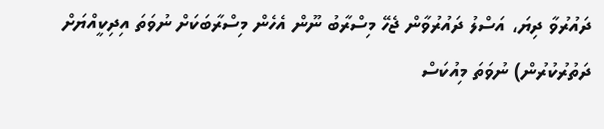ދައުރުވާ ދިޔަ، އަސްލު ދައުރުވާން ޖެހޭ މިސްރާބު ނޫން އެހެން މިސްރާބަކަށް ނުވަތަ އިދިކީއްޔަށް ދަތުރުކުރުން) ނުވަތަ މިއުކަސް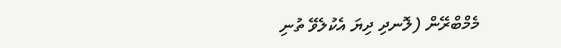މެމްބްރޭން (ލޮނދި ދިޔަ އެކުލެވޭ ތުނި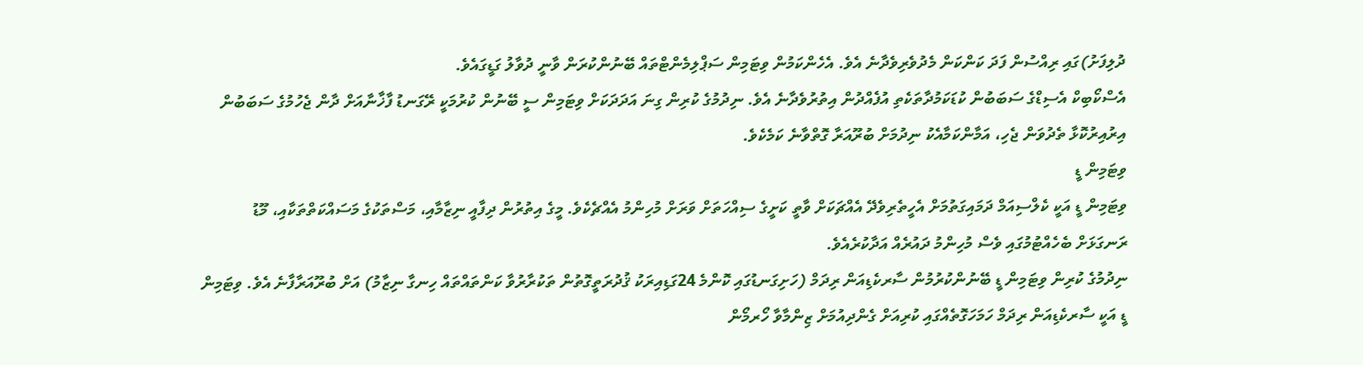ދުލިފަށު)ގައި ރިއްސުން ފަދަ ކަންކަން މެދުވެރިވެދާނެ އެވެ. އެހެންކަމުން ވިޓަމިން ސަޕްލިމެންޓްތައް ބޭނުންކުރަން ވާނީ ދުވާލު ގަޑީގައެވެ.
އެސްކޯބިކް އެސިޑްގެ ސަބަބުން ކުޑަކަމުދާތަކެތި އުފެއްދުން އިތުރުވެދާނެ އެވެ. ނިދުމުގެ ކުރިން ގިނަ އަދަދަކަށް ވިޓަމިން ސީ ބޭނުން ކުރުމަކީ ރޭގަނޑު ފާޚާނާއަށް ދާން ޖެހުމުގެ ސަބަބުން އިރުއިރުކޮޅާ ތެދުވަން ޖެހި، އަމާންކަމާއެކު ނިދުމަށް ބުރޫއަރާ ގޮތްވާނެ ކަމެކެވެ.
ވިޓަމިން ޑީ
ވިޓަމިން ޑީ އަކީ ކެލްސިއަމް ދަމައިގަތުމަށް އެހީތެރިވެދޭ އެއްޗަކަށް ވާތީ ކަށީގެ ސިއްހަތަށް ވަރަށް މުހިންމު އެއްޗެކެވެ. މީގެ އިތުރުން ދިފާއީ ނިޒާމާއި، މަސްތަކުގެ މަސައްކަތްތަކާއި، މޫޑު ރަނގަޅަށް ބެހެއްޓުމުގައި ވެސް މުހިންމު ދައުރެއް އަދާކުރެއެވެ.
ނިދުމުގެ ކުރިން ވިޓަމިން ޑީ ބޭނުންކުރުމުން ސާރކެޑިއަން ރިދަމް (ހަށިގަނޑުގައި ކޮންމެ 24ގަޑިއިރަކު ޤުދުރަތީގޮތުން ތަކުރާރުވާ ކަންތައްތައް ހިނގާ ނިޒާމު) އަށް ބުރޫއަރާފާނެ އެވެ. ވިޓަމިން ޑީ އަކީ ސާރކެޑިއަން ރިދަމް ހަމަހަގޮތެއްގައި ކުރިއަށް ގެންދިއުމަށް ޒިންމާވާ ހޯރމޯން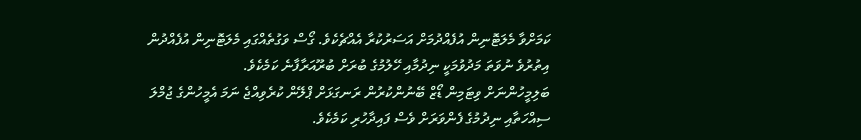ކަމަށްވާ މެލަޓޮނިން އުފެއްދުމަށް އަސަރުކުރާ އެއްޗެކެވެ. ގޯސް ވަގުތެއްގައި މެލަޓޮނިން އުފެއްދުން އިތުރުވެ ނުވަތަ މަދުވުމަކީ ނިދުމާއި ހޭލުމުގެ ބުރަށް ބުރޫއަރާފާނެ ކަމެކެވެ.
ބަލިމީހުންނަށް ވިޓަމިން ޑޯޒް ބޭނުންކުރުން ރަނގަޅަށް ޕްލޭން ކުރެވިއްޖެ ނަމަ އެމީހުންގެ ޖުމްލަ ސިއްހަތާއި ނިދުމުގެ ފެންވަރަށް ވެސް ފައިދާހުރި ކަމެކެވެ.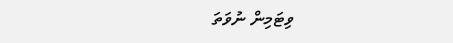ވިޓަމިން ނުވަތަ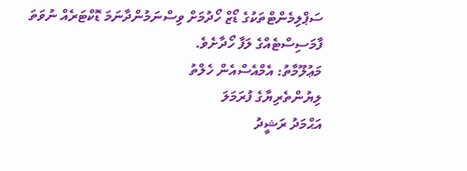ސަޕްލިމެންޓްތަކުގެ ޑޯޒް ހޯދުމަށް ވިސްނަމުންދާނަމަ ޑޮކްޓަރެއް ނުވަތަ ފާމަސިސްޓެއްގެ ލަފާ ހޯދާށެވެ.
މަޢުލޫމާތު: އެމްއެސްއެން ހެލްތު
ލިޔުންތެރިޔާގެ ފުރަމަލަ
އަޙްމަދު ރަޝީދު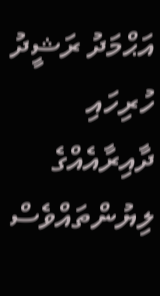އަޙްމަދު ރަޝީދު
ހުރިހައި ދާއިރާއެއްގެ ލިޔުންތައްވެސް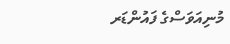މުނިއަވަސްގެ ފައުންޑަރ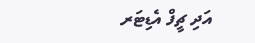އަދި ޗީފް އެޑިޓަރ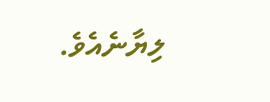ލިޔާނެއެވެ.